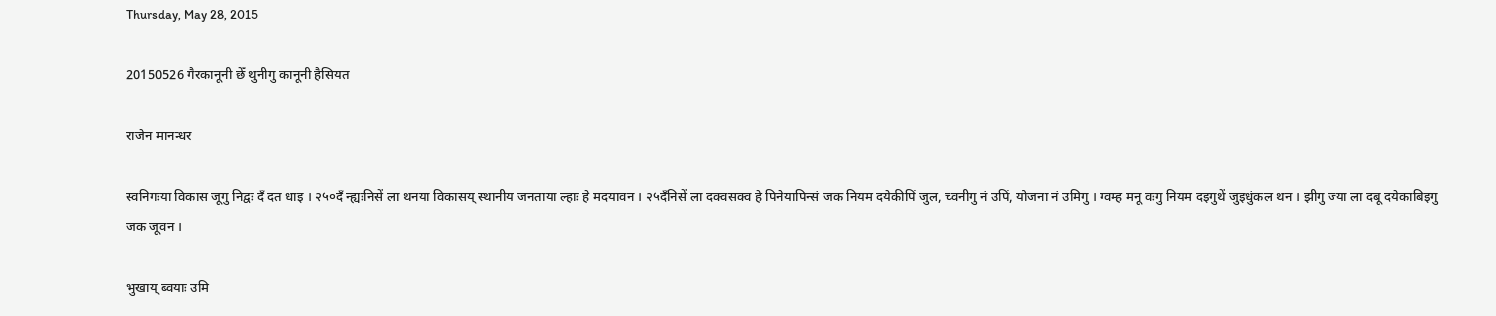Thursday, May 28, 2015

20150526 गैरकानूनी छेँ थुनीगु कानूनी हैसियत

राजेन मानन्धर

स्वनिगःया विकास जूगु निद्वः दँ दत धाइ । २५०दँ न्ह्यःनिसें ला थनया विकासय् स्थानीय जनताया ल्हाः हे मदयावन । २५दँनिसें ला दक्वसक्व हे पिनेयापिन्सं जक नियम दयेकीपिं जुल, च्वनीगु नं उपिं, योजना नं उमिगु । ग्वम्ह मनू वःगु नियम दइगुथें जुइधुंकल थन । झीगु ज्या ला दबू दयेकाबिइगु जक जूवन ।

भुखाय् ब्वयाः उमि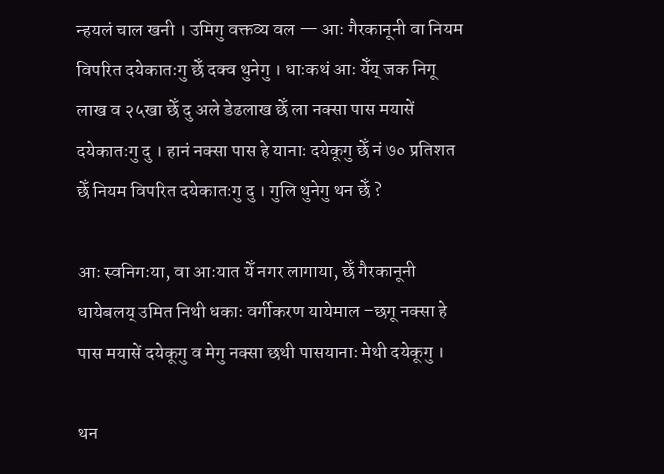न्हयलं चाल खनी । उमिगु वक्तव्य वल — आः गैरकानूनी वा नियम विपरित दयेकातःगु छेँ दक्व थुनेगु । धाःकथं आः येँय् जक निगू लाख व २५खा छेँ दु अले डेढलाख छेँ ला नक्सा पास मयासें दयेकातःगु दु । हानं नक्सा पास हे यानाः दयेकूगु छेँ नं ७० प्रतिशत छेँ नियम विपरित दयेकातःगु दु । गुलि थुनेगु थन छेँ ?

आः स्वनिगःया, वा आःयात येँ नगर लागाया, छेँ गैरकानूनी धायेबलय् उमित निथी धकाः वर्गीकरण यायेमाल –छगू नक्सा हे पास मयासें दयेकूगु व मेगु नक्सा छथी पासयानाः मेथी दयेकूगु ।

थन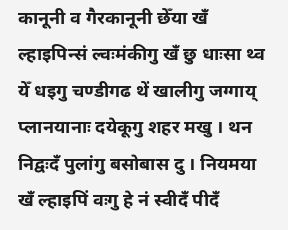कानूनी व गैरकानूनी छेँया खँ ल्हाइपिन्सं ल्वःमंकीगु खँ छु धाःसा थ्व येँ धइगु चण्डीगढ थें खालीगु जग्गाय् प्लानयानाः दयेकूगु शहर मखु । थन निद्वःदँ पुलांगु बसोबास दु । नियमया खँ ल्हाइपिं वःगु हे नं स्वीदँ पीदँ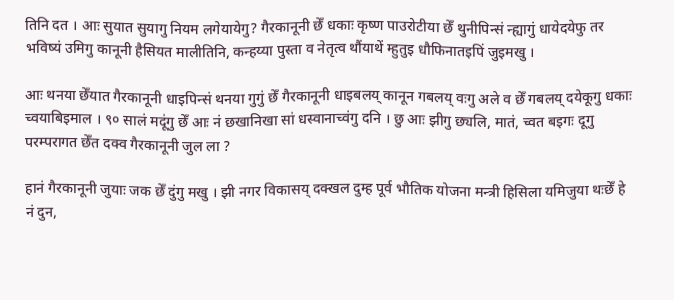तिनि दत । आः सुयात सुयागु नियम लगेयायेगु? गैरकानूनी छेँ धकाः कृष्ण पाउरोटीया छेँ थुनीपिन्सं न्ह्यागुं धायेदयेफु तर भविष्यं उमिगु कानूनी हैसियत मालीतिनि, कन्हय्या पुस्ता व नेतृत्व थौंयाथें म्हुतुइ धौफिनातइपिं जुइमखु ।

आः थनया छेँयात गैरकानूनी धाइपिन्सं थनया गुगुं छेँ गैरकानूनी धाइबलय् कानून गबलय् वःगु अले व छेँ गबलय् दयेकूगु धकाः च्वयाबिइमाल । ९० सालं मदूंगु छेँ आः नं छखानिखा सां धस्वानाच्वंगु दनि । छु आः झीगु छ्यलि, मातं, च्वत बइगः दूगु परम्परागत छेँत दक्व गैरकानूनी जुल ला ?

हानं गैरकानूनी जुयाः जक छेँ दुंगु मखु । झी नगर विकासय् दक्खल दुम्ह पूर्व भौतिक योजना मन्त्री हिसिला यमिजुया थःछेँ हे नं दुन,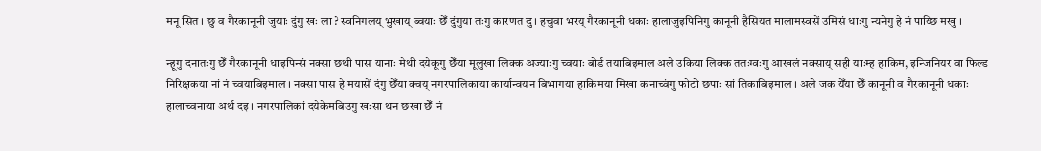मनू सित । छु व गैरकानूनी जुयाः दुंगु खः ला ? स्वनिगलय् भुखाय् ब्वयाः छेँ दुंगुया तःगु कारणत दु । हचुवा भरय् गैरकानूनी धकाः हालाजुइपिनिगु कानूनी हैसियत मालामस्वसें उमिसं धाःगु न्यनेगु हे नं पाय्छि मखु ।

न्हूगु दनातःगु छेँ गैरकानूनी धाइपिन्सं नक्सा छथी पास यानाः मेथी दयेकूगु छेँया मूलुखा लिक्क अज्याःगु च्वयाः बोर्ड तयाबिइमाल अले उकिया लिक्क ततःग्वःगु आखलं नक्साय् सही याःम्ह हाकिम, इन्जिनियर वा फिल्ड निरिक्षकया नां नं च्वयाबिइमाल । नक्सा पास हे मयासें दंगु छेँया क्वय् नगरपालिकाया कार्यान्वयन बिभागया हाकिमया मिखा कनाच्वंगु फोटो छपाः सां तिकाबिइमाल । अले जक येँया छेँ कानूनी व गैरकानूनी धकाः हालाच्वनाया अर्थ दइ । नगरपालिकां दयेकेमबिउगु खःसा थन छखा छेँ नं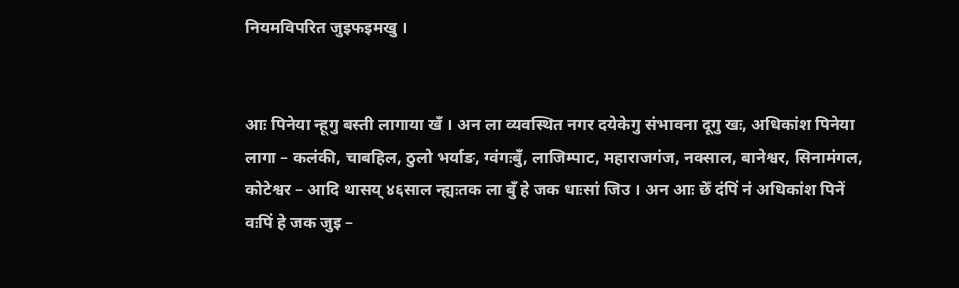नियमविपरित जुइफइमखु ।


आः पिनेया न्हूगु बस्ती लागाया खँ । अन ला व्यवस्थित नगर दयेकेगु संभावना दूगु खः, अधिकांश पिनेया लागा – कलंकी, चाबहिल, ठुलो भर्याङ, ग्वंगःबुँ, लाजिम्पाट, महाराजगंज, नक्साल, बानेश्वर, सिनामंगल, कोटेश्वर – आदि थासय् ४६साल न्ह्यःतक ला बुँ हे जक धाःसां जिउ । अन आः छेँ दंपिं नं अधिकांश पिनें वःपिं हे जक जुइ –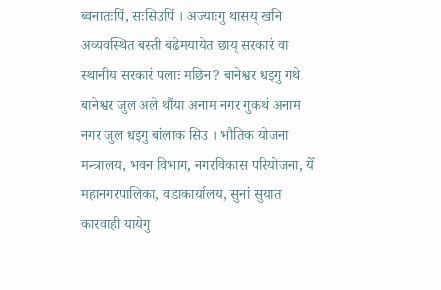ब्वनातःपिं, सःसिउपिं । अज्याःगु थासय् खनि अव्यवस्थित बस्ती बढेमयायेत छाय् सरकारं वा स्थानीय सरकारं पलाः मछिन? बानेश्वर धइगु गथे बानेश्वर जुल अले थौंया अनाम नगर गुकथं अनाम नगर जुल धइगु बांलाक सिउ । भौतिक योजना मन्त्रालय, भवन विभाग, नगरविकास परियोजना, येँ महानगरपालिका, वडाकार्यालय, सुनां सुयात कारवाही यायेगु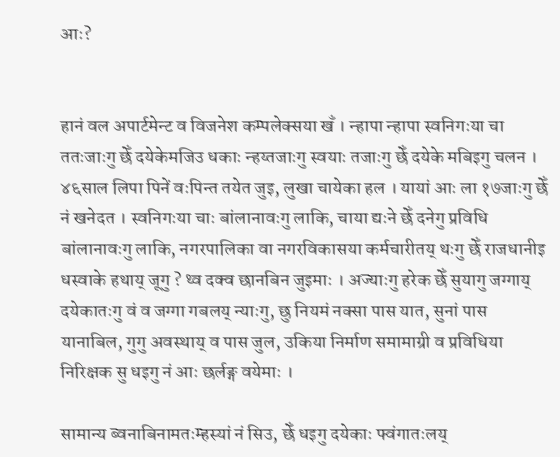आः?


हानं वल अपार्टमेन्ट व विजनेश कम्पलेक्सया खँ । न्हापा न्हापा स्वनिगःया चा ततःजाःगु छेँ दयेकेमजिउ धकाः न्हय्तजाःगु स्वयाः तजाःगु छेँ दयेके मबिइगु चलन । ४६साल लिपा पिनें वःपिन्त तयेत जुइ, लुखा चायेका हल । यायां आः ला १७जाःगु छेँ नं खनेदत । स्वनिगःया चाः बांलानावःगु लाकि, चाया द्यःने छेँ दनेगु प्रविधि बांलानावःगु लाकि, नगरपालिका वा नगरविकासया कर्मचारीतय् थःगु छेँ राजधानीइ धस्वाके हथाय् जूगु ? थ्व दक्व छानबिन जुइमाः । अज्याःगु हरेक छेँ सुयागु जग्गाय् दयेकातःगु वं व जग्गा गबलय् न्याःगु, छु नियमं नक्सा पास यात, सुनां पास यानाबिल, गुगु अवस्थाय् व पास जुल, उकिया निर्माण समामाग्री व प्रविधिया निरिक्षक सु धइगु नं आः छर्लङ्ग वयेमाः ।

सामान्य ब्वनाबिनामतःम्हस्यां नं सिउ, छेँ धइगु दयेकाः फ्वंगातःलय्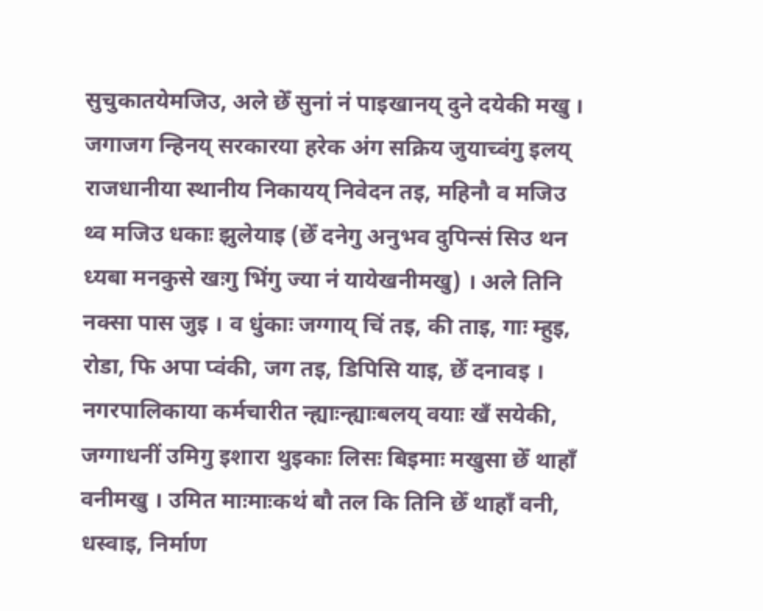सुचुकातयेमजिउ, अले छेँ सुनां नं पाइखानय् दुने दयेकी मखु । जगाजग न्हिनय् सरकारया हरेक अंग सक्रिय जुयाच्वंगु इलय् राजधानीया स्थानीय निकायय् निवेदन तइ, महिनौ व मजिउ थ्व मजिउ धकाः झुलेयाइ (छेँ दनेगु अनुभव दुपिन्सं सिउ थन ध्यबा मनकुसे खःगु भिंगु ज्या नं यायेखनीमखु) । अले तिनि नक्सा पास जुइ । व धुंकाः जग्गाय् चिं तइ, की ताइ, गाः म्हुइ, रोडा, फि अपा प्वंकी, जग तइ, डिपिसि याइ, छेँ दनावइ । नगरपालिकाया कर्मचारीत न्ह्याःन्ह्याःबलय् वयाः खँ सयेकी, जग्गाधनीं उमिगु इशारा थुइकाः लिसः बिइमाः मखुसा छेँ थाहाँ वनीमखु । उमित माःमाःकथं बौ तल कि तिनि छेँ थाहाँ वनी, धस्वाइ, निर्माण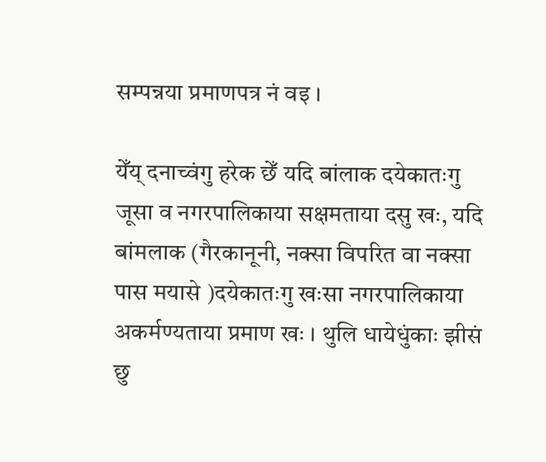सम्पन्नया प्रमाणपत्र नं वइ ।

येँय् दनाच्वंगु हरेक छेँ यदि बांलाक दयेकातःगु जूसा व नगरपालिकाया सक्षमताया दसु खः, यदि बांमलाक (गैरकानूनी, नक्सा विपरित वा नक्सा पास मयासे )दयेकातःगु खःसा नगरपालिकाया अकर्मण्यताया प्रमाण खः । थुलि धायेधुंकाः झीसं छु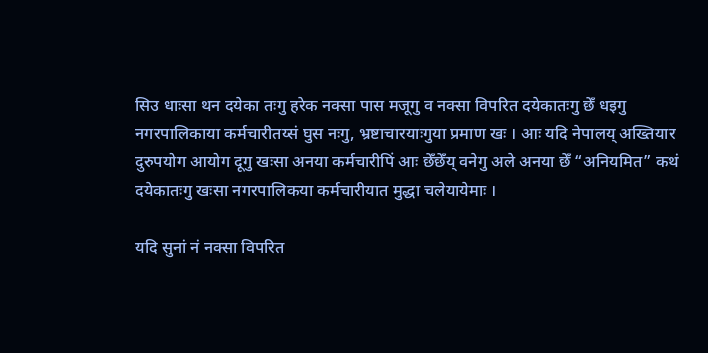सिउ धाःसा थन दयेका तःगु हरेक नक्सा पास मजूगु व नक्सा विपरित दयेकातःगु छेँ धइगु नगरपालिकाया कर्मचारीतय्सं घुस नःगु, भ्रष्टाचारयाःगुया प्रमाण खः । आः यदि नेपालय् अख्तियार दुरुपयोग आयोग दूगु खःसा अनया कर्मचारीपिं आः छेँछेँय् वनेगु अले अनया छेँ “अनियमित” कथं दयेकातःगु खःसा नगरपालिकया कर्मचारीयात मुद्धा चलेयायेमाः ।

यदि सुनां नं नक्सा विपरित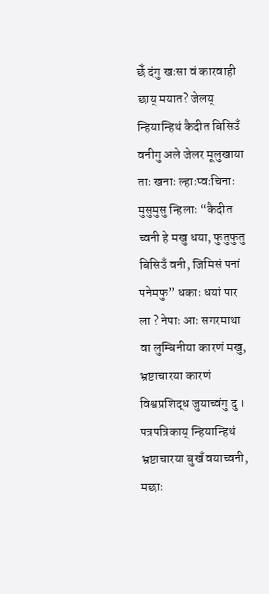छेँ दंगु खःसा वं कारवाही छाय् मयात? जेलय् न्हियान्हिथं कैदीत बिसिउँ वनीगु अले जेलर मूलुखाया ताः खनाः ल्हाःप्वःचिनाः मुसुमुसु न्हिलाः “कैदीत च्वनी हे मखु धया, फुतुफुतु बिसिउँ वनी, जिमिसं पनां पनेमफु” धकाः धयां पार ला ? नेपाः आः सगरमाथा वा लुम्बिनीया कारणं मखु, भ्रष्टाचारया कारणं विश्वप्रशिद्ध जुयाच्वंगु दु । पत्रपत्रिकाय् न्हियान्हिथं भ्रष्टाचारया बुखँ वयाच्वनी, मछाः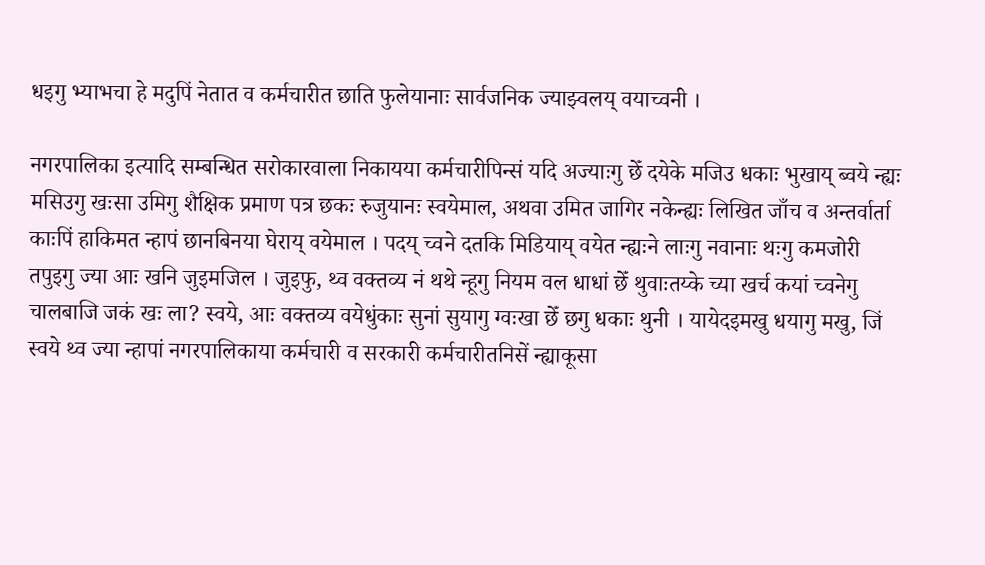धइगु भ्याभचा हे मदुपिं नेतात व कर्मचारीत छाति फुलेयानाः सार्वजनिक ज्याझ्वलय् वयाच्वनी ।

नगरपालिका इत्यादि सम्बन्धित सरोकारवाला निकायया कर्मचारीपिन्सं यदि अज्याःगु छेँ दयेके मजिउ धकाः भुखाय् ब्वये न्ह्यः मसिउगु खःसा उमिगु शैक्षिक प्रमाण पत्र छकः रुजुयानः स्वयेमाल, अथवा उमित जागिर नकेन्ह्यः लिखित जाँच व अन्तर्वार्ता काःपिं हाकिमत न्हापं छानबिनया घेराय् वयेमाल । पदय् च्वने दतकि मिडियाय् वयेत न्ह्यःने लाःगु नवानाः थःगु कमजोरी तपुइगु ज्या आः खनि जुइमजिल । जुइफु, थ्व वक्तव्य नं थथे न्हूगु नियम वल धाधां छेँ थुवाःतय्के च्या खर्च कयां च्वनेगु चालबाजि जकं खः ला? स्वये, आः वक्तव्य वयेधुंकाः सुनां सुयागु ग्वःखा छेँ छगु धकाः थुनी । यायेदइमखु धयागु मखु, जिं स्वये थ्व ज्या न्हापां नगरपालिकाया कर्मचारी व सरकारी कर्मचारीतनिसें न्ह्याकूसा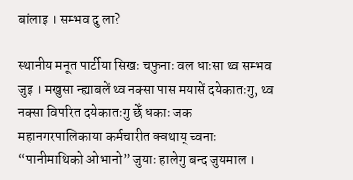बांलाइ । सम्भव दु ला?

स्थानीय मनूत पार्टीया सिखः चफुनाः वल धाःसा थ्व सम्भव जुइ । मखुसा न्ह्याबलें थ्व नक्सा पास मयासें दयेकातःगु, थ्व नक्सा विपरित दयेकातःगु छेँ धकाः जक महानगरपालिकाया कर्मचारीत क्वथाय् च्वनाः “पानीमाथिको ओभानो” जुयाः हालेगु बन्द जुयमाल ।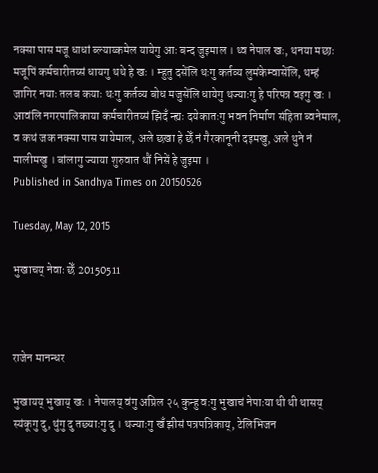नक्सा पास मजू धाधां ब्ल्याय्कमेल यायेगु आः बन्द जुइमाल । थ्व नेपाल खः, थनया मछाः मजूपिं कर्मचारीतय्सं धायगु थथे हे खः । म्हुतु दसेंलि थःगु कर्तव्य लुमंकेम्वासेंलि, थम्हं जागिर नयाः तलब कयाः थःगु कर्तव्य बोध मजुसेंलि धायेगु थज्याःगु हे परिपत्र वइगु खः । आवंलि नगरपालिकाया कर्मचारीतय्सं झिदँ न्ह्यः दयेकातःगु भवन निर्माण संहिता ब्वनेमाल, व कथं जक नक्सा पास यायेमाल, अले छखा हे छेँ नं गैरकानूनी दइमखु, अले थुने नं मालीमखु । बांलागु ज्याया शुरुवात थौं निसें हे जुइमा ।
Published in Sandhya Times on 20150526

Tuesday, May 12, 2015

भुखाचय् नेवाः छेँ 20150511



राजेन मानन्धर

भुखायय् भुखाय् खः । नेपालय् वंगु अप्रिल २५ कुन्हु वःगु भुखाचं नेपाःया थी थी थासय् स्यंकूगु दु, थुंगु दु तछ्याःगु दु । थज्याःगु खँ झीसं पत्रपत्रिकाय्, टेलिभिजन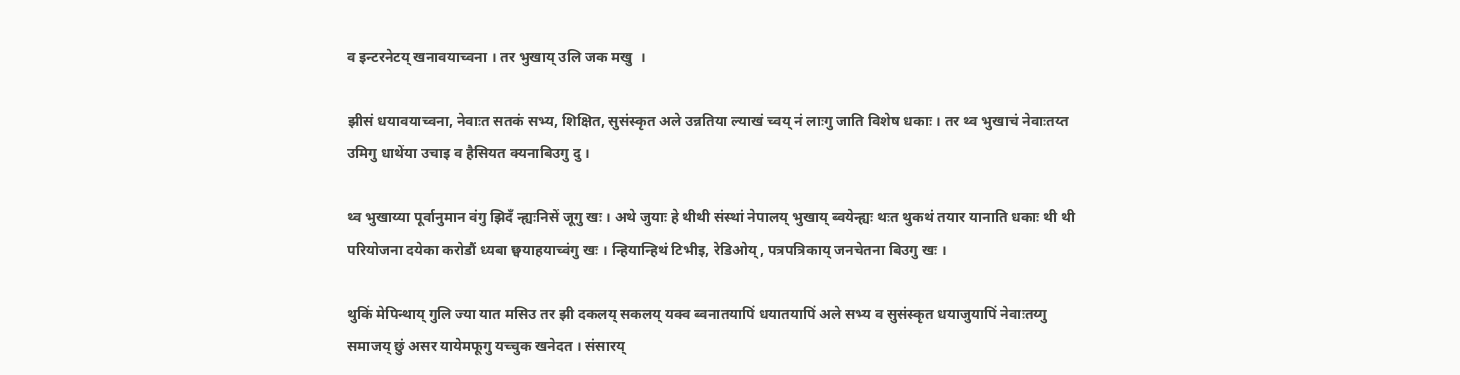व इन्टरनेटय् खनावयाच्वना । तर भुखाय् उलि जक मखु  ।

झीसं धयावयाच्वना, नेवाःत सतकं सभ्य, शिक्षित, सुसंस्कृत अले उन्नतिया ल्याखं च्वय् नं लाःगु जाति विशेष धकाः । तर थ्व भुखाचं नेवाःतय्त उमिगु धाथेंया उचाइ व हैसियत क्यनाबिउगु दु ।

थ्व भुखाय्या पूर्वानुमान वंगु झिदँ न्ह्यःनिसें जूगु खः । अथे जुयाः हे थीथी संस्थां नेपालय् भुखाय् ब्वयेन्ह्यः थःत थुकथं तयार यानाति धकाः थी थी परियोजना दयेका करोडौं ध्यबा छ्वयाहयाच्वंगु खः । न्हियान्हिथं टिभीइ, रेडिओय्, पत्रपत्रिकाय् जनचेतना बिउगु खः ।

थुकिं मेपिन्थाय् गुलि ज्या यात मसिउ तर झी दकलय् सकलय् यक्व ब्वनातयापिं धयातयापिं अले सभ्य व सुसंस्कृत धयाजुयापिं नेवाःतय्गु समाजय् छुं असर यायेमफूगु यच्चुक खनेदत । संसारय्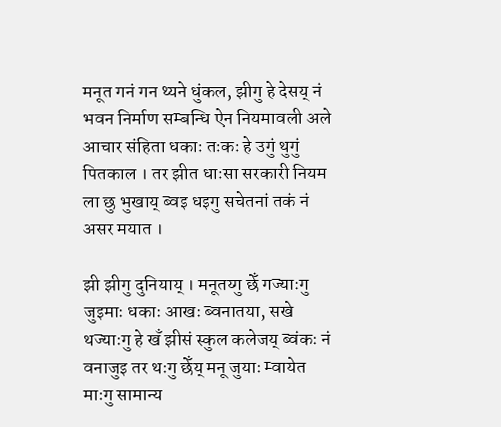मनूत गनं गन थ्यने धुंकल, झीगु हे देसय् नं भवन निर्माण सम्बन्धि ऐन नियमावली अले आचार संहिता धकाः तःकः हे उगुं थुगुं पितकाल । तर झीत धाःसा सरकारी नियम ला छु भुखाय् ब्वइ धइगु सचेतनां तकं नं असर मयात ।

झी झीगु दुनियाय् । मनूतय्गु छेँ गज्याःगु जुइमाः धकाः आखः ब्वनातया, सखे थज्याःगु हे खँ झीसं स्कुल कलेजय् ब्वंकः नं वनाजुइ तर थःगु छेँय् मनू जुयाः म्वायेत माःगु सामान्य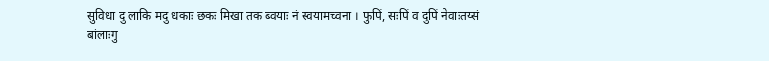सुविधा दु लाकि मदु धकाः छकः मिखा तक ब्वयाः नं स्वयामच्वना । फुपिं, सःपिं व दुपिं नेवाःतय्सं बांलाःगु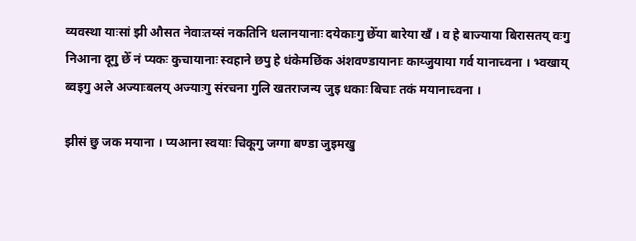व्यवस्था याःसां झी औसत नेवाःतय्सं नकतिनि धलानयानाः दयेकाःगु छेँया बारेया खँ । व हे बाज्याया बिरासतय् वःगु निआना दूगु छेँ नं प्यकः कुचायानाः स्वहाने छपु हे धंकेमछिंक अंशवण्डायानाः काय्जुयाया गर्व यानाच्वना । भ्वखाय् ब्वइगु अले अज्याःबलय् अज्याःगु संरचना गुलि खतराजन्य जुइ धकाः बिचाः तकं मयानाच्वना ।

झीसं छु जक मयाना । प्यआना स्वयाः चिकूगु जग्गा बण्डा जुइमखु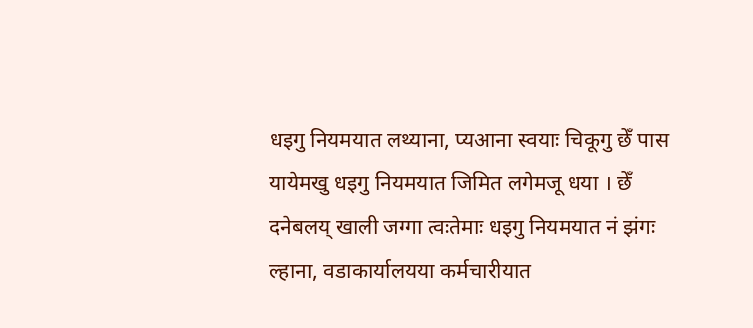धइगु नियमयात लथ्याना, प्यआना स्वयाः चिकूगु छेँ पास यायेमखु धइगु नियमयात जिमित लगेमजू धया । छेँ दनेबलय् खाली जग्गा त्वःतेमाः धइगु नियमयात नं झंगः ल्हाना, वडाकार्यालयया कर्मचारीयात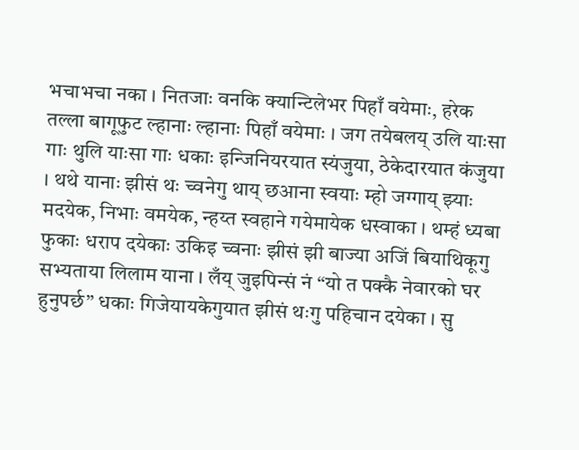भचाभचा नका । नितजाः वनकि क्यान्टिलेभर पिहाँ वयेमाः, हरेक तल्ला बागूफुट ल्हानाः ल्हानाः पिहाँ वयेमाः । जग तयेबलय् उलि याःसा गाः थुलि याःसा गाः धकाः इन्जिनियरयात स्यंजुया, ठेकेदारयात कंजुया । थथे यानाः झीसं थः च्वनेगु थाय् छआना स्वयाः म्हो जग्गाय् झ्याः मदयेक, निभाः वमयेक, न्हय्त स्वहाने गयेमायेक धस्वाका । थम्हं ध्यबा फुकाः धराप दयेकाः उकिइ च्वनाः झीसं झी बाज्या अजिं बियाथिकूगु सभ्यताया लिलाम याना । लँय् जुइपिन्सं नं “यो त पक्कै नेवारको घर हुनुपर्छ” धकाः गिजेयायकेगुयात झीसं थःगु पहिचान दयेका । सु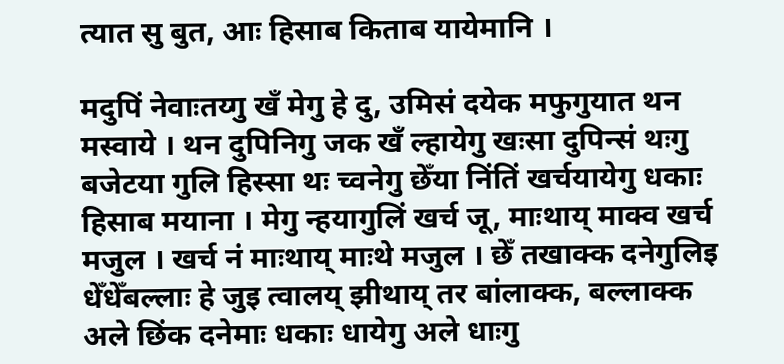त्यात सु बुत, आः हिसाब किताब यायेमानि ।

मदुपिं नेवाःतय्गु खँ मेगु हे दु, उमिसं दयेक मफुगुयात थन मस्वाये । थन दुपिनिगु जक खँ ल्हायेगु खःसा दुपिन्सं थःगु बजेटया गुलि हिस्सा थः च्वनेगु छेँया निंतिं खर्चयायेगु धकाः हिसाब मयाना । मेगु न्हयागुलिं खर्च जू, माःथाय् माक्व खर्च मजुल । खर्च नं माःथाय् माःथे मजुल । छेँ तखाक्क दनेगुलिइ धेँधेँबल्लाः हे जुइ त्वालय् झीथाय् तर बांलाक्क, बल्लाक्क अले छिंक दनेमाः धकाः धायेगु अले धाःगु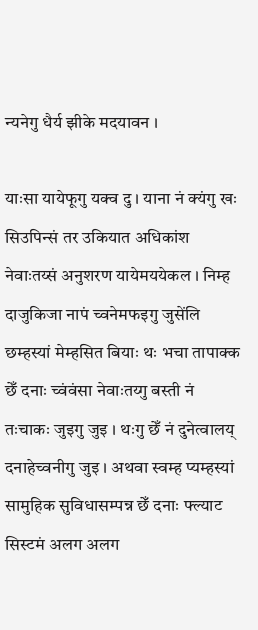न्यनेगु धैर्य झीके मदयावन ।

याःसा यायेफूगु यक्व दु । याना नं क्यंगु खः सिउपिन्सं तर उकियात अधिकांश नेवाःतय्सं अनुशरण यायेमययेकल । निम्ह दाजुकिजा नापं च्वनेमफइगु जुसेंलि छम्हस्यां मेम्हसित बियाः थः भचा तापाक्क छेँ दनाः च्वंवंसा नेवाःतय्गु बस्ती नं तःचाकः जुइगु जुइ । थःगु छेँ नं दुनेत्वालय् दनाहेच्वनीगु जुइ । अथवा स्वम्ह प्यम्हस्यां सामुहिक सुविधासम्पन्न छेँ दनाः फ्ल्याट सिस्टमं अलग अलग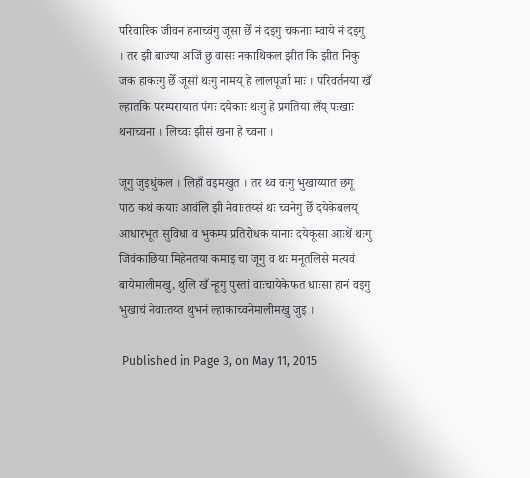परिवारिक जीवन हनाच्वंगु जूसा छेँ नं दइगु चकनाः म्वाये नं दइगु । तर झी बाज्या अजिं छु वासः नकाथिकल झीत कि झीत निकु जक हाकःगु छेँ जूसां थःगु नामय् हे लालपूर्जा माः । परिवर्तनया खँ ल्हातकि परम्परायात पंगः दयेकाः थःगु हे प्रगतिया लँय् पःखाः थनाच्वना । लिच्वः झीसं खना हे च्वना ।

जूगु जुइधुंकल । लिहाँ वइमखुत । तर थ्व वःगु भुखाय्यात छगू पाठ कथं कयाः आवंलि झी नेवाःतय्सं थः च्वनेगु छेँ दयेकेबलय् आधारभूत सुविधा व भुकम्प प्रतिरोधक यानाः दयेकूसा आःथें थःगु जिवंकाछिया मिहेनतया कमाइ चा जूगु व थः मनूतलिसे मत्यवं बायेमालीमखु, थुलि खँ न्हूगु पुस्तां वाःचायेकेफत धाःसा हानं वइगु भुखाचं नेवाःतय्त थुभनं ल्हाकाच्वनेमालीमखु जुइ ।

 Published in Page 3, on May 11, 2015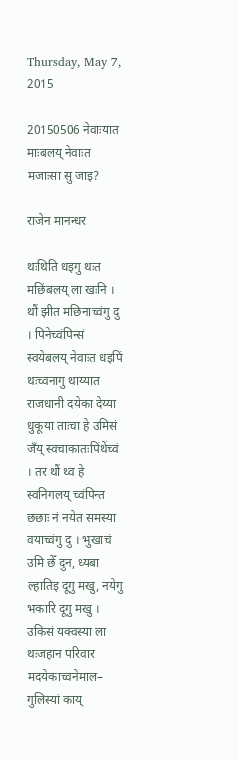Thursday, May 7, 2015

20150506 नेवाःयात माःबलय् नेवाःत मजाःसा सु जाइ?

राजेन मानन्धर

थःथिति धइगु थःत मछिंबलय् ला खःनि । थौं झीत मछिनाच्वंगु दु । पिनेच्वंपिन्सं स्वयेबलय् नेवाःत धइपिं थःच्वनागु थाय्यात राजधानी दयेका देय्या धुकूया ताःचा हे उमिसं जँय् स्वचाकातःपिंथेंच्वं । तर थौं थ्व हे स्वनिगलय् च्वंपिन्त छछाः नं नयेत समस्या वयाच्वंगु दु । भुखाचं उमि छेँ दुन, ध्यबा ल्हातिइ दूगु मखु, नयेगु भकारि दूगु मखु । उकिसं यक्वस्या ला थःजहान परिवार मदयेकाच्वनेमाल– गुलिस्यां काय्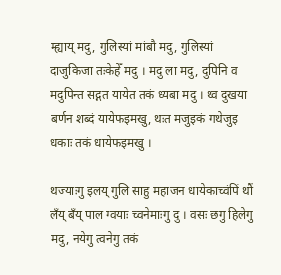म्ह्याय् मदु, गुलिस्यां मांबौ मदु, गुलिस्यां दाजुकिजा तःकेहेँ मदु । मदु ला मदु, दुपिनि व मदुपिन्त सद्गत यायेत तकं ध्यबा मदु । थ्व दुखया बर्णन शब्दं यायेफइमखु, थःत मजुइकं गथेजुइ धकाः तकं धायेफइमखु ।

थज्याःगु इलय् गुलि साहु महाजन धायेकाच्वंपिं थौं लँय् बँय् पाल ग्वयाः च्वनेमाःगु दु । वसः छगु हिलेगु मदु, नयेगु त्वनेगु तकं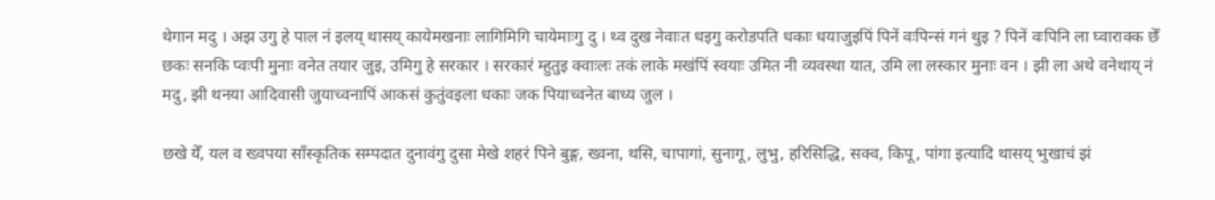थेगान मदु । अझ उगु हे पाल नं इलय् थासय् कायेमखनाः लागिमिगि चायेमाःगु दु । थ्व दुख नेवाःत धइगु करोडपति धकाः धयाजुइपिं पिनें वःपिन्सं गनं थुइ ? पिनें वःपिनि ला घ्वाराक्क छेँ छकः सनकि प्वःपी मुनाः वनेत तयार जुइ, उमिगु हे सरकार । सरकारं म्हुतुइ क्वाःलः तकं लाके मखंपिं स्वयाः उमित नी व्यवस्था यात, उमि ला लस्कार मुनाः वन । झी ला अथे वनेथाय् नं मदु, झी थनया आदिवासी जुयाच्वनापिं आकसं कुतुंवइला धकाः जक पियाच्वनेत बाध्य जुल ।

छखे येँ, यल व ख्वपया साँस्कृतिक सम्पदात दुनावंगु दुसा मेखे शहरं पिने बुङ्ग, ख्वना, थसि, चापागां, सुनागू, लुभु, हरिसिद्धि, सक्व, किपू, पांगा इत्यादि थासय् भुखाचं झं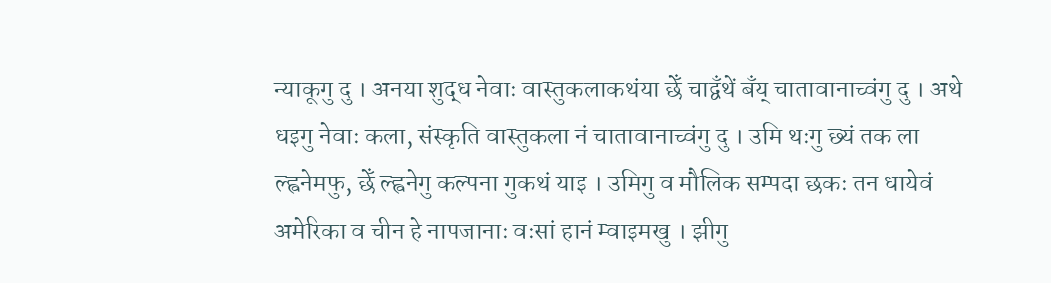न्याकूगु दु । अनया शुद्ध नेवाः वास्तुकलाकथंया छेँ चाद्वँथें बँय् चातावानाच्वंगु दु । अथे धइगु नेवाः कला, संस्कृति वास्तुकला नं चातावानाच्वंगु दु । उमि थःगु छ्यं तक ला ल्ह्वनेमफु, छेँ ल्ह्वनेगु कल्पना गुकथं याइ । उमिगु व मौलिक सम्पदा छकः तन धायेवं अमेरिका व चीन हे नापजानाः वःसां हानं म्वाइमखु । झीगु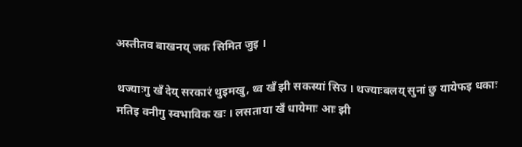अस्तीतव बाखनय् जक सिमित जुइ ।

थज्याःगु खँ देय् सरकारं थुइमखु, थ्व खँ झी सकस्यां सिउ । थज्याःबलय् सुनां छु यायेफइ धकाः मतिइ वनीगु स्वभाविक खः । लसताया खँ धायेमाः आः झी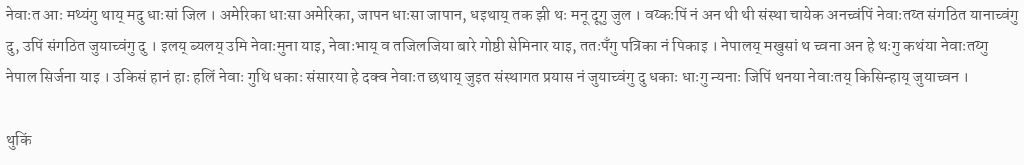नेवाःत आः मथ्यंगु थाय् मदु धाःसां जिल । अमेरिका धाःसा अमेरिका, जापन धाःसा जापान, धइथाय् तक झी थः मनू दूगु जुल । वय्कःपिं नं अन थी थी संस्था चायेक अनच्वंपिं नेवाःतय्त संगठित यानाच्वंगु दु, उपिं संगठित जुयाच्वंगु दु । इलय् ब्यलय् उमि नेवाःमुना याइ, नेवाःभाय् व तजिलजिया बारे गोष्ठी सेमिनार याइ, ततःपँगु पत्रिका नं पिकाइ । नेपालय् मखुसां थ च्वना अन हे थःगु कथंया नेवाःतय्गु नेपाल सिर्जना याइ । उकिसं हानं हाः हलिं नेवाः गुथि धकाः संसारया हे दक्व नेवाःत छथाय् जुइत संस्थागत प्रयास नं जुयाच्वंगु दु धकाः धाःगु न्यनाः जिपिं थनया नेवाःतय् किसिन्हाय् जुयाच्वन ।

थुकिं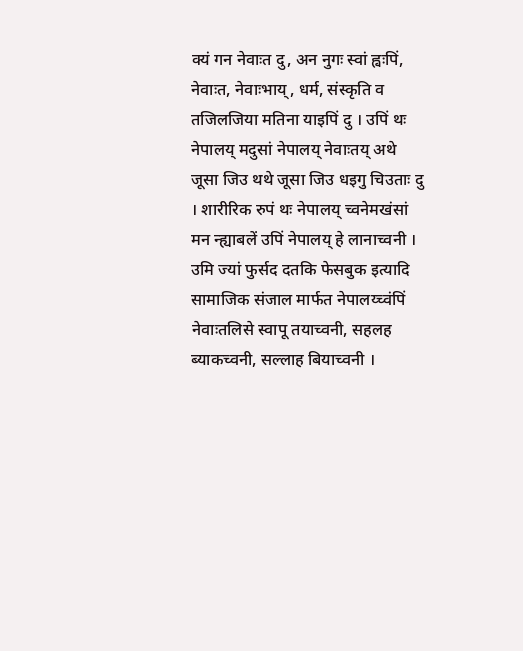क्यं गन नेवाःत दु, अन नुगः स्वां ह्वःपिं, नेवाःत, नेवाःभाय्, धर्म, संस्कृति व तजिलजिया मतिना याइपिं दु । उपिं थः नेपालय् मदुसां नेपालय् नेवाःतय् अथे जूसा जिउ थथे जूसा जिउ धइगु चिउताः दु । शारीरिक रुपं थः नेपालय् च्वनेमखंसां मन न्ह्याबलें उपिं नेपालय् हे लानाच्वनी । उमि ज्यां फुर्सद दतकि फेसबुक इत्यादि सामाजिक संजाल मार्फत नेपालय्च्वंपिं नेवाःतलिसे स्वापू तयाच्वनी, सहलह ब्याकच्वनी, सल्लाह बियाच्वनी ।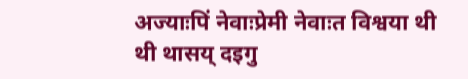अज्याःपिं नेवाःप्रेमी नेवाःत विश्वया थी थी थासय् दइगु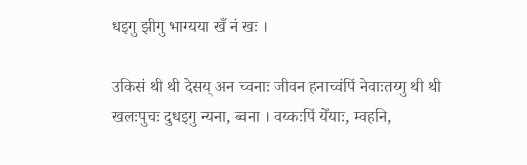धइगु झीगु भाग्यया खँ नं खः ।

उकिसं थी थी देसय् अन च्वनाः जीवन हनाच्वंपिं नेवाःतय्गु थी थी खलःपुचः दुधइगु न्यना, ब्वना । वय्कःपिं येँयाः, म्वहनि,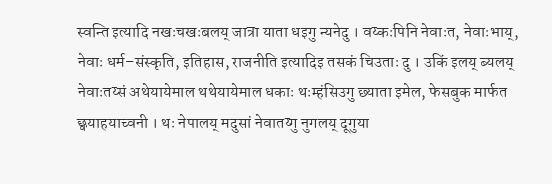स्वन्ति इत्यादि नखःचखःबलय् जात्रा याता धइगु न्यनेदु । वय्कःपिनि नेवाःत, नेवाःभाय्, नेवाः धर्म–संस्कृति, इतिहास, राजनीति इत्यादिइ तसकं चिउताः दु । उकिं इलय् ब्यलय् नेवाःतय्सं अथेयायेमाल थथेयायेमाल धकाः थःम्हंसिउगु छ्याता इमेल, फेसबुक मार्फत छ्वयाहयाच्वनी । थः नेपालय् मदुसां नेवातय्गु नुगलय् दूगुया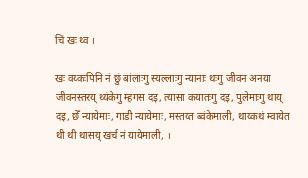चिं खः थ्व ।

खः वय्कःपिनि नं छुं बांलाःगु स्यल्लाःगु न्यानाः थःगु जीवन अनया जीवनस्तरय् थ्यंकेगु म्हगस दइ, त्यासा कयातःगु दइ, पुलेमाःगु थाय् दइ, छेँ न्यायेमाः, गाडी न्यायेमाः, मस्तय्त ब्वंकेमाली, थाय्कथं म्वायेत थी थी थासय् खर्च नं यायेमाली, ।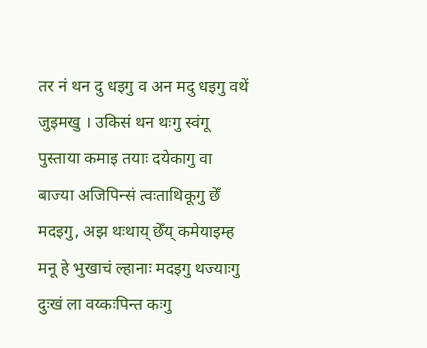तर नं थन दु धइगु व अन मदु धइगु वथें जुइमखु । उकिसं थन थःगु स्वंगू पुस्ताया कमाइ तयाः दयेकागु वा बाज्या अजिपिन्सं त्वःताथिकूगु छेँ मदइगु, अझ थःथाय् छेँय् कमेयाइम्ह मनू हे भुखाचं ल्हानाः मदइगु थज्याःगु दुःखं ला वय्कःपिन्त कःगु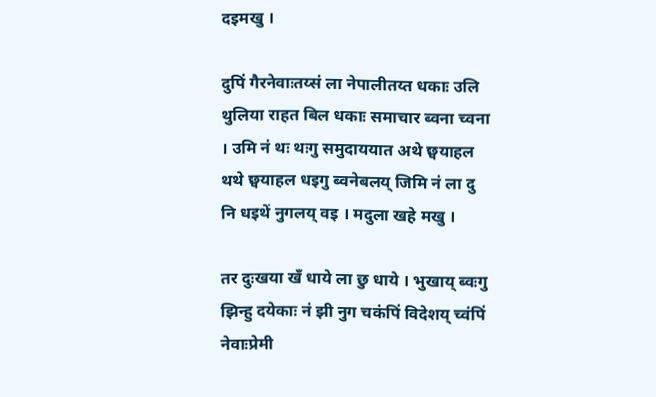दइमखु ।

दुपिं गैरनेवाःतय्सं ला नेपालीतय्त धकाः उलि थुलिया राहत बिल धकाः समाचार ब्वना च्वना । उमि नं थः थःगु समुदाययात अथे छ्वयाहल थथे छ्वयाहल धइगु ब्वनेबलय् जिमि नं ला दु नि धइथें नुगलय् वइ । मदुला खहे मखु ।

तर दुःखया खँ धाये ला छु धाये । भुखाय् ब्वःगु झिन्हु दयेकाः नं झी नुग चकंपिं विदेशय् च्वंपिं नेवाःप्रेमी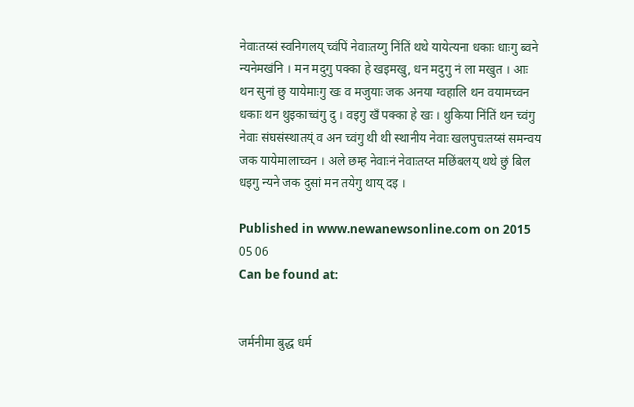नेवाःतय्सं स्वनिगलय् च्वंपिं नेवाःतय्गु निंतिं थथे यायेत्यना धकाः धाःगु ब्वने न्यनेमखंनि । मन मदुगु पक्का हे खइमखु, धन मदुगु नं ला मखुत । आः थन सुनां छु यायेमाःगु खः व मजुयाः जक अनया ग्वहालि थन वयामच्वन धकाः थन थुइकाच्वंगु दु । वइगु खँ पक्का हे खः । थुकिया निंतिं थन च्वंगु नेवाः संघसंस्थातय्ं व अन च्वंगु थी थी स्थानीय नेवाः खलपुचःतय्सं समन्वय जक यायेमालाच्वन । अले छम्ह नेवाःनं नेवाःतय्त मछिंबलय् थथे छुं बिल धइगु न्यने जक दुसां मन तयेगु थाय् दइ ।

Published in www.newanewsonline.com on 2015 05 06
Can be found at:


जर्मनीमा बुद्ध धर्म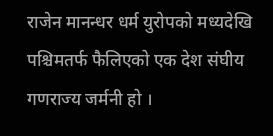राजेन मानन्धर धर्म युरोपको मध्यदेखि पश्चिमतर्फ फैलिएको एक देश संघीय गणराज्य जर्मनी हो ।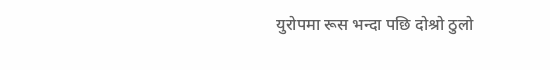युरोपमा रूस भन्दा पछि दोश्रो ठुलो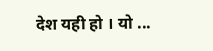देश यही हो । यो ...